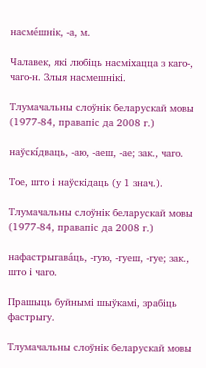насме́шнік, ‑а, м.

Чалавек, які любіць насміхацца з каго‑, чаго‑н. Злыя насмешнікі.

Тлумачальны слоўнік беларускай мовы (1977-84, правапіс да 2008 г.)

наўскі́дваць, ‑аю, ‑аеш, ‑ае; зак., чаго.

Тое, што і наўскідаць (у 1 знач.).

Тлумачальны слоўнік беларускай мовы (1977-84, правапіс да 2008 г.)

нафастрыгава́ць, ‑гую, ‑гуеш, ‑гуе; зак., што і чаго.

Прашыць буйнымі шыўкамі, зрабіць фастрыгу.

Тлумачальны слоўнік беларускай мовы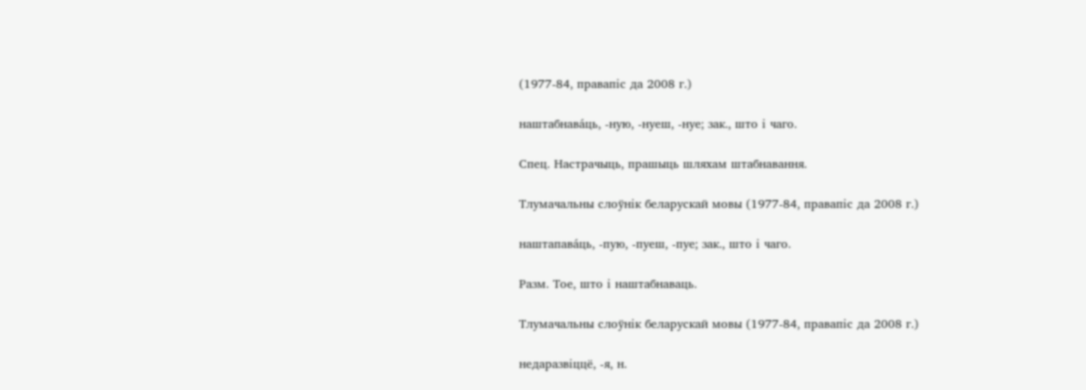(1977-84, правапіс да 2008 г.)

наштабнава́ць, ‑ную, ‑нуеш, ‑нуе; зак., што і чаго.

Спец. Настрачыць, прашыць шляхам штабнавання.

Тлумачальны слоўнік беларускай мовы (1977-84, правапіс да 2008 г.)

наштапава́ць, ‑пую, ‑пуеш, ‑пуе; зак., што і чаго.

Разм. Тое, што і наштабнаваць.

Тлумачальны слоўнік беларускай мовы (1977-84, правапіс да 2008 г.)

недаразвіццё, ‑я, н.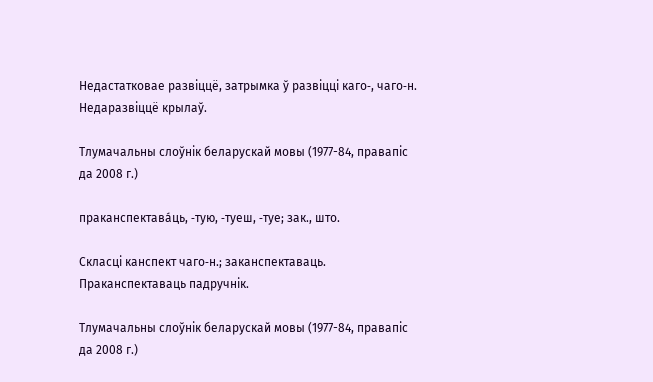Недастатковае развіццё, затрымка ў развіцці каго‑, чаго‑н. Недаразвіццё крылаў.

Тлумачальны слоўнік беларускай мовы (1977-84, правапіс да 2008 г.)

праканспектава́ць, ‑тую, ‑туеш, ‑туе; зак., што.

Скласці канспект чаго‑н.; заканспектаваць. Праканспектаваць падручнік.

Тлумачальны слоўнік беларускай мовы (1977-84, правапіс да 2008 г.)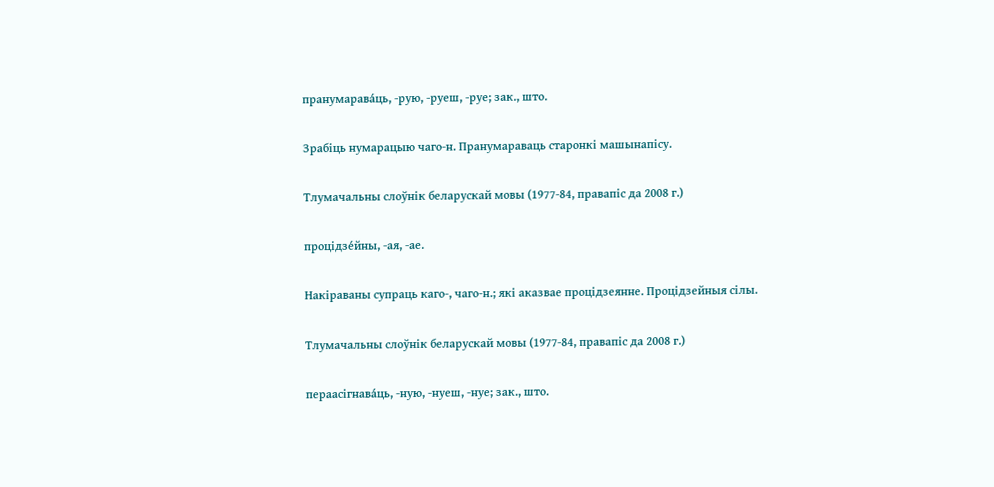пранумарава́ць, ‑рую, ‑руеш, ‑руе; зак., што.

Зрабіць нумарацыю чаго‑н. Пранумараваць старонкі машынапісу.

Тлумачальны слоўнік беларускай мовы (1977-84, правапіс да 2008 г.)

процідзе́йны, ‑ая, ‑ае.

Накіраваны супраць каго‑, чаго‑н.; які аказвае процідзеянне. Процідзейныя сілы.

Тлумачальны слоўнік беларускай мовы (1977-84, правапіс да 2008 г.)

пераасігнава́ць, ‑ную, ‑нуеш, ‑нуе; зак., што.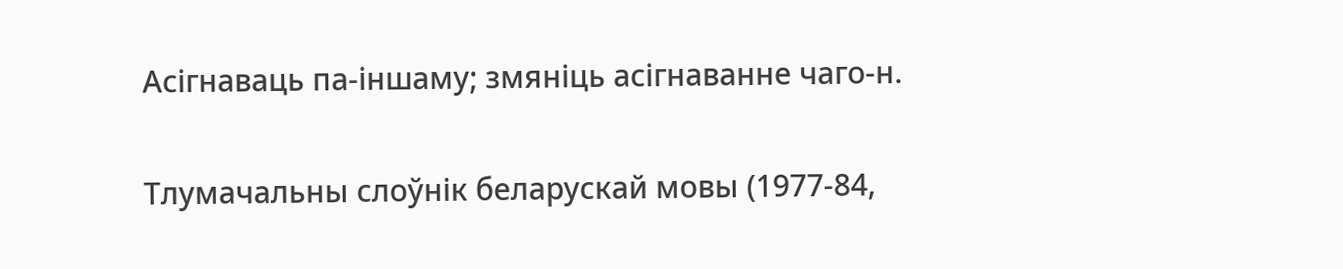Асігнаваць па-іншаму; змяніць асігнаванне чаго‑н.

Тлумачальны слоўнік беларускай мовы (1977-84,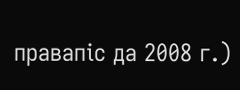правапіс да 2008 г.)